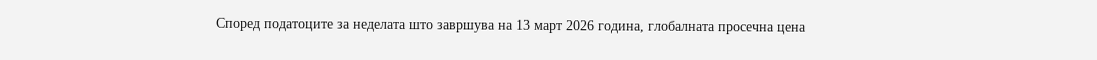Според податоците за неделата што завршува на 13 март 2026 година, глобалната просечна цена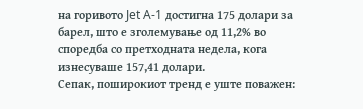на горивото Jet A-1 достигна 175 долари за барел, што е зголемување од 11,2% во споредба со претходната недела, кога изнесуваше 157,41 долари.
Сепак, поширокиот тренд е уште поважен: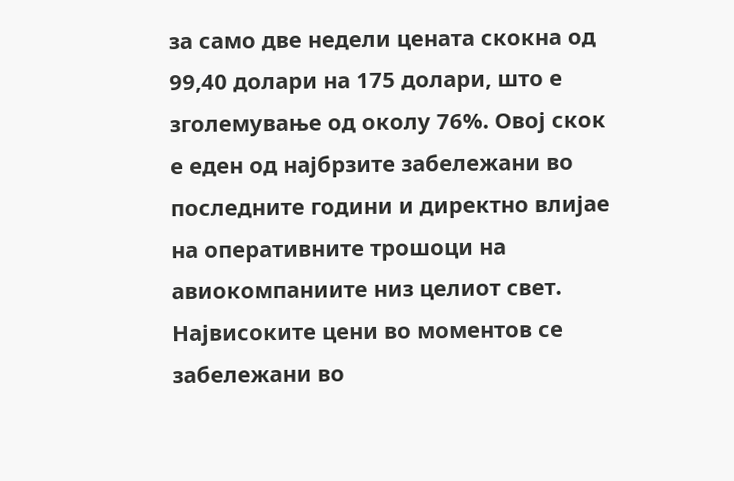за само две недели цената скокна од 99,40 долари на 175 долари, што е зголемување од околу 76%. Овој скок е еден од најбрзите забележани во последните години и директно влијае на оперативните трошоци на авиокомпаниите низ целиот свет.
Највисоките цени во моментов се забележани во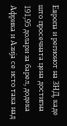Европа и регионот на ЗНД, каде што просечната цена достигна 191,95 долари за барел, додека Африка и Азија се исто така над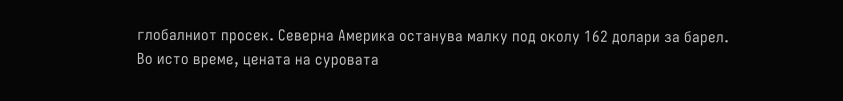глобалниот просек. Северна Америка останува малку под околу 162 долари за барел.
Во исто време, цената на суровата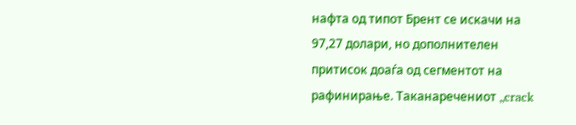нафта од типот Брент се искачи на 97,27 долари, но дополнителен притисок доаѓа од сегментот на рафинирање. Таканаречениот „crack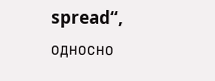spread“, односно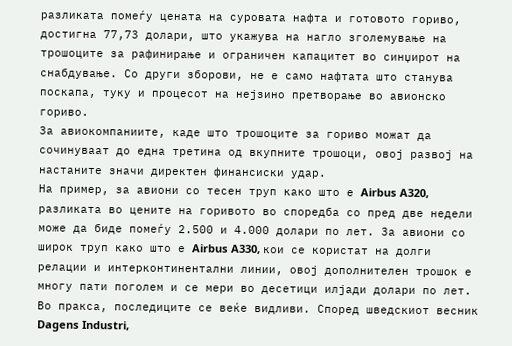разликата помеѓу цената на суровата нафта и готовото гориво, достигна 77,73 долари, што укажува на нагло зголемување на трошоците за рафинирање и ограничен капацитет во синџирот на снабдување. Со други зборови, не е само нафтата што станува поскапа, туку и процесот на нејзино претворање во авионско гориво.
За авиокомпаниите, каде што трошоците за гориво можат да сочинуваат до една третина од вкупните трошоци, овој развој на настаните значи директен финансиски удар.
На пример, за авиони со тесен труп како што е Airbus A320, разликата во цените на горивото во споредба со пред две недели може да биде помеѓу 2.500 и 4.000 долари по лет. За авиони со широк труп како што е Airbus A330, кои се користат на долги релации и интерконтинентални линии, овој дополнителен трошок е многу пати поголем и се мери во десетици илјади долари по лет.
Во пракса, последиците се веќе видливи. Според шведскиот весник Dagens Industri,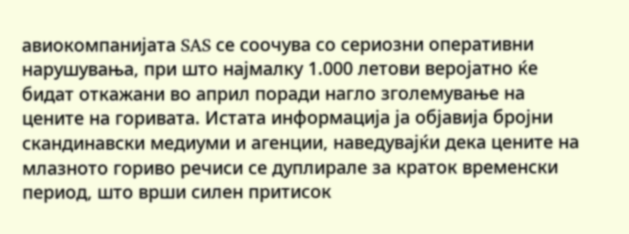авиокомпанијата SAS се соочува со сериозни оперативни нарушувања, при што најмалку 1.000 летови веројатно ќе бидат откажани во април поради нагло зголемување на цените на горивата. Истата информација ја објавија бројни скандинавски медиуми и агенции, наведувајќи дека цените на млазното гориво речиси се дуплирале за краток временски период, што врши силен притисок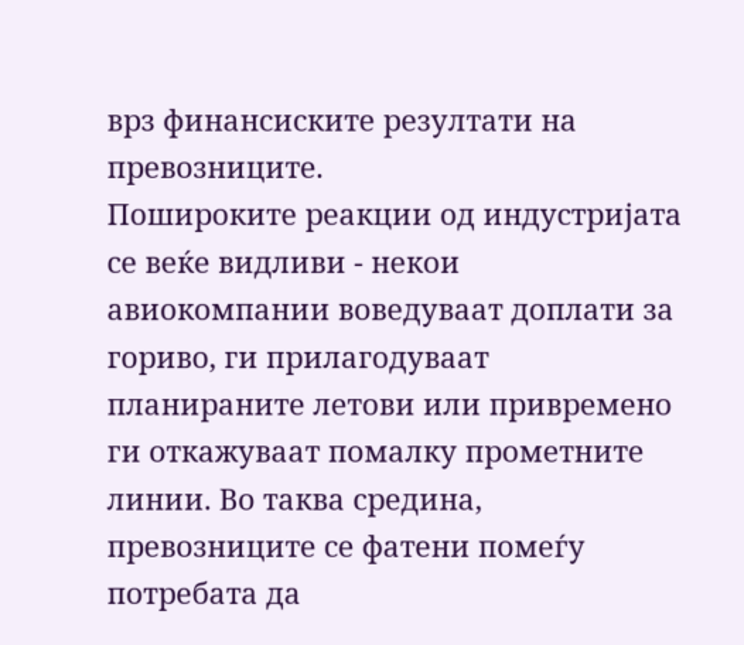врз финансиските резултати на превозниците.
Пошироките реакции од индустријата се веќе видливи - некои авиокомпании воведуваат доплати за гориво, ги прилагодуваат планираните летови или привремено ги откажуваат помалку прометните линии. Во таква средина, превозниците се фатени помеѓу потребата да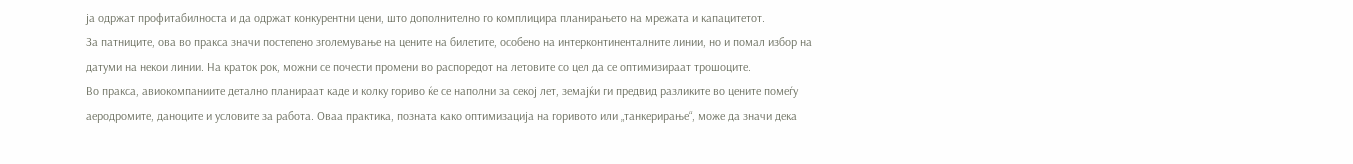ја одржат профитабилноста и да одржат конкурентни цени, што дополнително го комплицира планирањето на мрежата и капацитетот.
За патниците, ова во пракса значи постепено зголемување на цените на билетите, особено на интерконтиненталните линии, но и помал избор на датуми на некои линии. На краток рок, можни се почести промени во распоредот на летовите со цел да се оптимизираат трошоците.
Во пракса, авиокомпаниите детално планираат каде и колку гориво ќе се наполни за секој лет, земајќи ги предвид разликите во цените помеѓу аеродромите, даноците и условите за работа. Оваа практика, позната како оптимизација на горивото или „танкерирање“, може да значи дека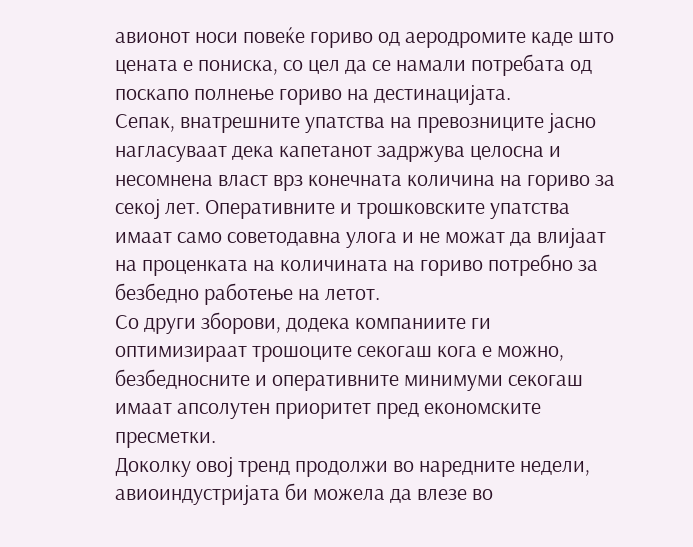авионот носи повеќе гориво од аеродромите каде што цената е пониска, со цел да се намали потребата од поскапо полнење гориво на дестинацијата.
Сепак, внатрешните упатства на превозниците јасно нагласуваат дека капетанот задржува целосна и несомнена власт врз конечната количина на гориво за секој лет. Оперативните и трошковските упатства имаат само советодавна улога и не можат да влијаат на проценката на количината на гориво потребно за безбедно работење на летот.
Со други зборови, додека компаниите ги оптимизираат трошоците секогаш кога е можно, безбедносните и оперативните минимуми секогаш имаат апсолутен приоритет пред економските пресметки.
Доколку овој тренд продолжи во наредните недели, авиоиндустријата би можела да влезе во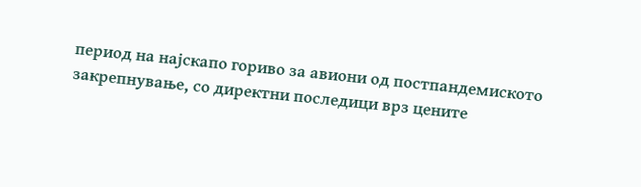период на најскапо гориво за авиони од постпандемиското закрепнување, со директни последици врз цените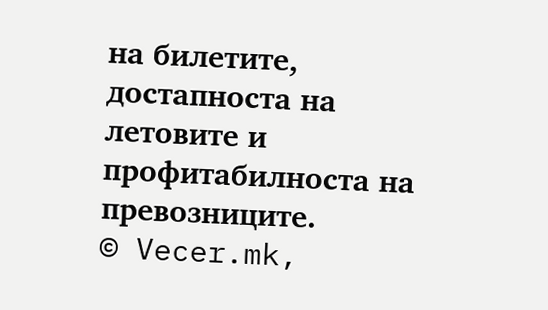на билетите, достапноста на летовите и профитабилноста на превозниците.
© Vecer.mk,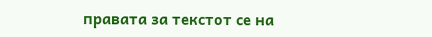правата за текстот се на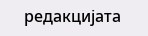редакцијата